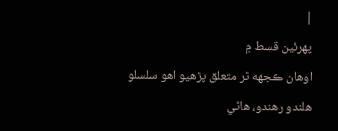|
پهرئين قسط ۾
اوهان ڪجهه ٿر متعلق پڙهيو اهو سلسلو هلندو رهندو، هاڻي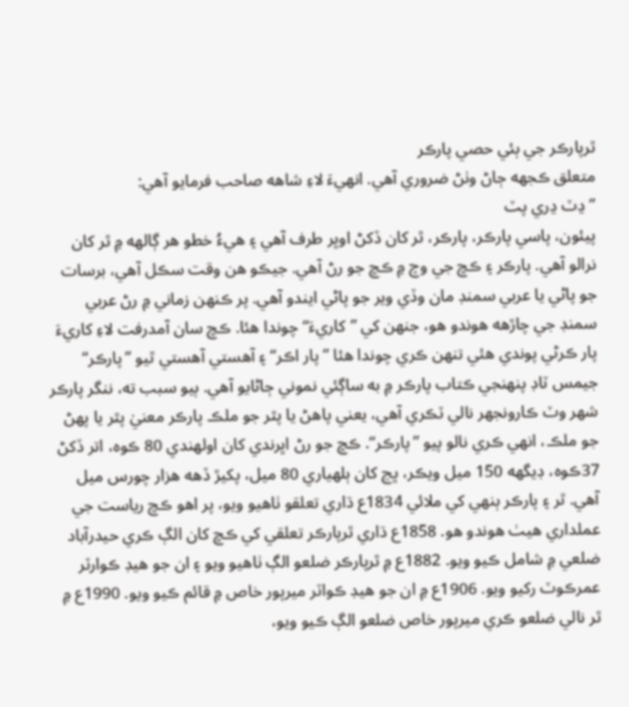ٿرپارڪر جي ٻئي حصي پارڪر
متعلق ڪجهه ڄاڻ وٺڻ ضروري آهي. انهيءَ لاءِ شاهه صاحب فرمايو آهي:
”ڍٽ ڍري پٽ
پيئون، پاسي پارڪر، پارڪر، ٿر کان ڏکڻ اوڀر طرف آهي ۽ هيءُ خطو هر ڳالهه ۾ ٿر کان نرالو آهي. پارڪر ۽ ڪڇ جي وچ ۾ ڪڇ جو رڻ آهي. جيڪو هن وقت سڪل آهي، برسات جو پاڻي يا عربي سمنڊ مان وڏي وير جو پاڻي ايندو آهي. پر ڪنهن زماني ۾ رڻ عربي سمنڊ جي چاڙهه هوندو هو، جنهن کي ”کاريءَ“ چوندا هئا. ڪڇ سان آمدرفت لاءِ کاريءَ پار ڪرڻي پوندي هئي تنهن ڪري چوندا هئا ”پار اڪر“ ۽ آهستي آهستي ٿيو ”پارڪر“ جيمس ٽاڊ پنهنجي ڪتاب پارڪر ۾ به ساڳئي نموني ڄاڻايو آهي. ٻيو سبب ته، ننگر پارڪر شهر وٽ ڪارونجهر نالي ٽڪري آهي، يعني پاهڻ يا پٿر جو ملڪ پارڪر معنيٰ پٿر يا پهڻ جو ملڪ، انهي ڪري نالو پيو ”پارڪر“. ڪڇ جو رڻ اڀرندي کان اولهندي 80 ڪوه، اتر ڏکڻ 37ڪوه، ڊيگهه 150 ميل ويڪر، ڀڃ کان ٻلهياري 80 ميل، پکيڙ ڏهه هزار چورس ميل آهي. ٿر ۽ پارڪر ٻنهي کي ملائي 1834ع ڌاري تعلقو ٺاهيو ويو، پر اهو ڪڇ رياست جي عملداري هيٺ هوندو هو. 1858ع ڌاري ٿرپارڪر تعلقي کي ڪڇ کان الڳ ڪري حيدرآباد ضلعي ۾ شامل ڪيو ويو. 1882ع ۾ ٿرپارڪر ضلعو الڳ ٺاهيو ويو ۽ ان جو هيڊ ڪوارٽر عمرڪوٽ رکيو ويو. 1906ع ۾ ان جو هيڊ ڪواٽر ميرپور خاص ۾ قائم ڪيو ويو. 1990ع ۾ ٿر نالي ضلعو ڪري ميرپور خاص ضلعو الڳ ڪيو ويو،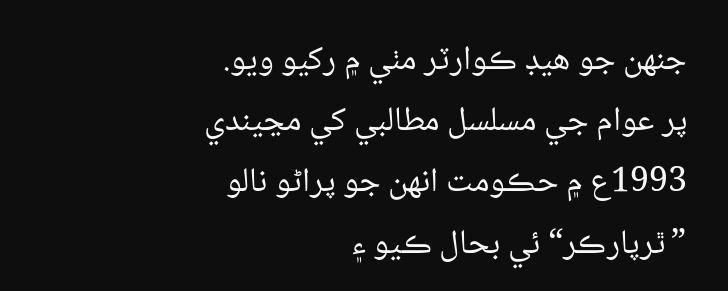جنهن جو هيڊ ڪوارٽر مٺي ۾ رکيو ويو. پر عوام جي مسلسل مطالبي کي مڃيندي 1993ع ۾ حڪومت انهن جو پراڻو نالو ”ٿرپارڪر“ ئي بحال ڪيو ۽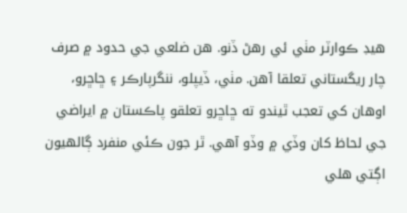هيڊ ڪوارٽر مٺي ئي رهڻ ڏنو. هن ضلعي جي حدود ۾ صرف چار ريگستاني تعلقا آهن. مٺي، ڏيپلو، ننگرپارڪر ۽ ڇاڇرو، اوهان کي تعجب ٿيندو ته ڇاڇرو تعلقو پاڪستان ۾ ايراضي جي لحاظ کان وڏي ۾ وڏو آهي. ٿر جون ڪئي منفرد ڳالهيون اڳتي هلي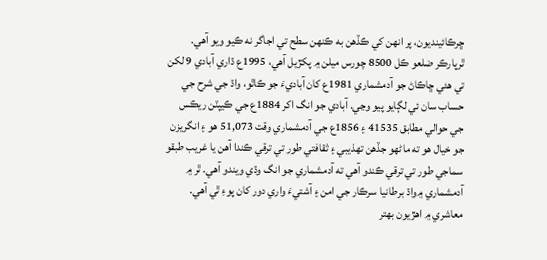ڇرڪائينديون، پر انهن کي ڪڏهن به ڪنهن سطح تي اجاگر نه ڪيو ويو آهي. ٿرپارڪر ضلعو ڪل 8500 چورس ميلن ۾ پکڙيل آهي، 1995ع ڌاري آبادي 9 لکن تي هئي ڇاڪاڻ جو آدمشماري 1981ع کان آباديءَ جو ڪاٿو، واڌ جي شرح جي حساب سان ئي لڳايو پيو وڃي. آبادي جو انگ اکر 1884ع جي ڪيپٽن ريڪس جي حوالي مطابق 41535 ۽ 1856ع جي آدمشماري وقت 51,073 هو ۽ انگريزن جو خيال هو ته ماڻهو جڏهن تهذيبي ۽ ثقافتي طور تي ترقي ڪندا آهن يا غريب طبقو سماجي طور تي ترقي ڪندو آهي ته آدمشماري جو انگ وڌي ويندو آهي. ٿر ۾ آدمشماري ۾واڌ برطانيا سرڪار جي امن ۽ آشتيءَ واري دور کان پوءِ ٿي آهي. معاشري ۾ اهڙيون بهتر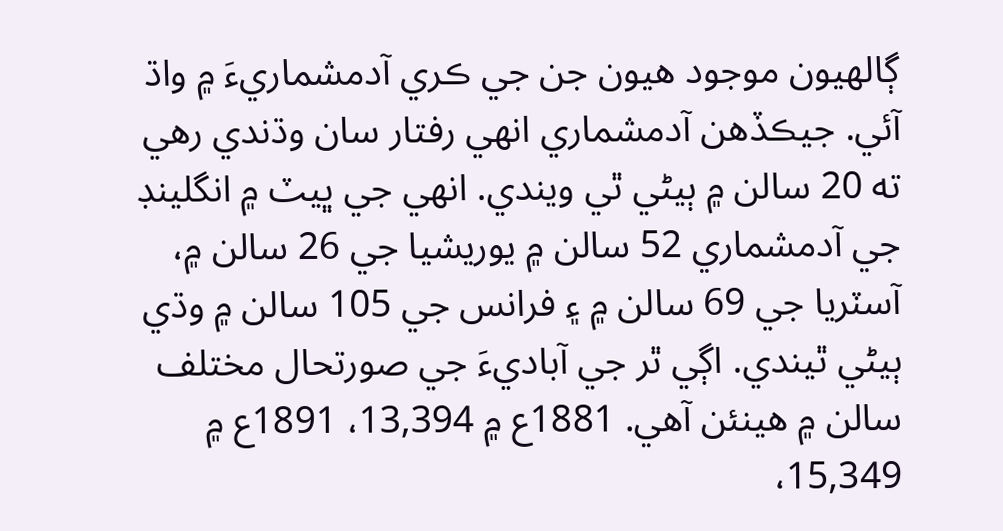ڳالهيون موجود هيون جن جي ڪري آدمشماريءَ ۾ واڌ آئي. جيڪڏهن آدمشماري انهي رفتار سان وڌندي رهي ته 20 سالن ۾ ٻيڻي ٿي ويندي. انهي جي ڀيٽ ۾ انگلينڊ جي آدمشماري 52 سالن ۾ يوريشيا جي 26 سالن ۾، آسٽريا جي 69 سالن ۾ ۽ فرانس جي 105 سالن ۾ وڌي ٻيڻي ٿيندي. اڳي ٿر جي آباديءَ جي صورتحال مختلف سالن ۾ هينئن آهي. 1881ع ۾ 13,394، 1891ع ۾ 15,349،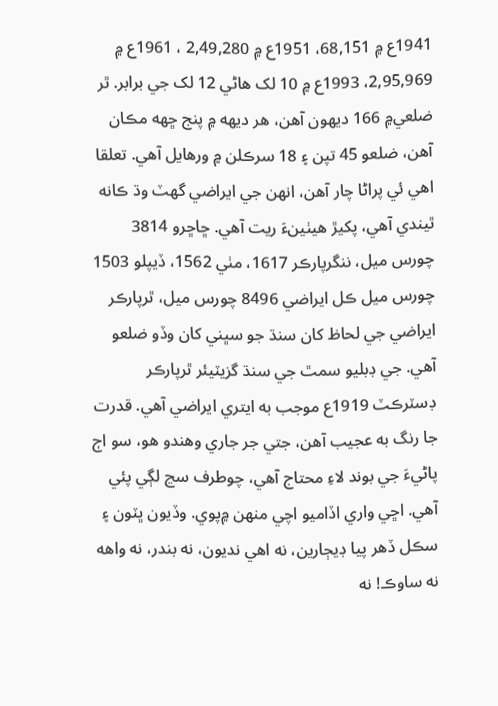1941ع ۾ 68,151، 1951ع ۾ 2,49,280 ، 1961ع ۾ 2,95,969، 1993ع ۾ 10 لک هاڻي 12 لک جي برابر. ٿر ضلعي۾ 166 ديهون آهن، هر ديهه ۾ پنج ڇهه مڪان آهن، ضلعو 45 تپن ۽ 18 سرڪلن ۾ ورهايل آهي. تعلقا اهي ئي پراڻا چار آهن، انهن جي ايراضي گهٽ وڌ ڪانه ٿيندي آهي، پکيڙ هيٺينءَ ريت آهي. ڇاڇرو 3814 چورس ميل، ننگرپارڪر 1617، مٺي 1562، ڏيپلو 1503 چورس ميل ڪل ايراضي 8496 چورس ميل، ٿرپارڪر ايراضي جي لحاظ کان سنڌ جو سڀني کان وڏو ضلعو آهي. جي ڊبليو سمٿ جي سنڌ گزيٽيئر ٿرپارڪر ڊسٽرڪٽ 1919ع موجب به ايتري ايراضي آهي. قدرت جا رنگ به عجيب آهن، جتي جر جاري وهندو هو، سو اڄ پاڻيءَ جي بوند لاءِ محتاج آهي، چوطرف سڃ لڳي پئي آهي. اڇي واري اڏاميو اچي منهن ۾پوي. وڏيون ڀٽون ۽ سڪل ڏهر پيا ڊيڄارين، نه اهي نديون، نه بندر، نه واهه نه ساوڪ! نه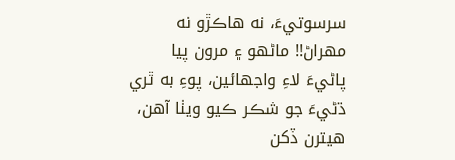سرسوتيءَ، نه هاڪڙو نه مهراڻ!! ماڻهو ۽ مرون پيا پاڻيءَ لاءِ واجهائين، پوءِ به ٿري ڌڻيءَ جو شڪر ڪيو ويٺا آهن، هيترن ڏکن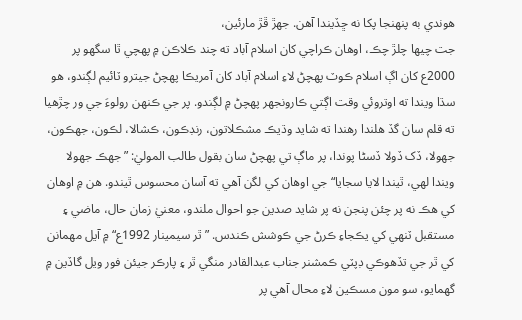هوندي به پنهنجا پکا نه ڇڏيندا آهن. جهڙ ڦڙ مارئين،
جت چيها چلڙ چڪ، اوهان ڪراچي کان اسلام آباد ته چند ڪلاڪن ۾ پهچي ٿا سگهو پر 2000ع کان اڳ اسلام ڪوٽ پهچڻ لاءِ اسلام آباد کان آمريڪا پهچڻ جيترو ٽائيم لڳندو، هو سڌا ويندا ته اوتروئي وقت اڳتي ڪارونجهر پهچڻ ۾ لڳندو. پر جي ڪنهن رولوءَ جي ور چڙهيا ته قلم سان گڏ هلندا رهندا ته شايد وڌيڪ مشڪلاتون، رنڊڪون، ڪشالا، لڪون، جهڪون، جهولا، ڏک ڏولا ڏسڻا پوندا، پر ماڳ تي پهچڻ سان بقول طالب الموليٰ: ”جهڪ جهولا ويندا لهي، ٿيندا لايا سجايا“ جي اوهان کي لگن آهي ته آسان محسوس ٿيندو. هن ۾ اوهان کي هڪ نه پر چئن پنجن نه پر شايد صدين جو احوال ملندو، معنيٰ زمان حال، ماضي ۽ مستقبل ٽنهي کي يڪجاءِ ڪرڻ جي ڪوشش ڪندس. ”ٿر سيمينار 1992ع“ ۾ آيل مهمانن کي ٿر جي تڏهوڪي ڊپٽي ڪمشنر جناب عبدالقادر منگي ٿر ۽ پارڪر جيئن فور ويل گاڏين ۾ گهمايو، سو مون مسڪين لاءِ محال آهي پر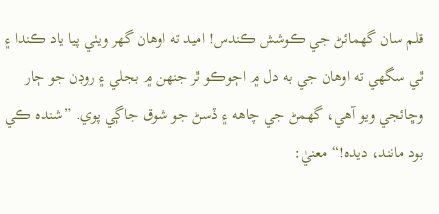قلم سان گهمائڻ جي ڪوشش ڪندس! اميد ته اوهان گهر ويٺي پيا ياد ڪندا ۽ ٿي سگهي ته اوهان جي به دل ۾ اڄوڪو ٿر جنهن ۾ بجلي ۽ روڊن جو ڄار وڇائجي ويو آهي، گهمڻ جي چاهه ۽ ڏسڻ جو شوق جاڳي پوي. ”شنده ڪي بود مانند، ديده!“ معنيٰ: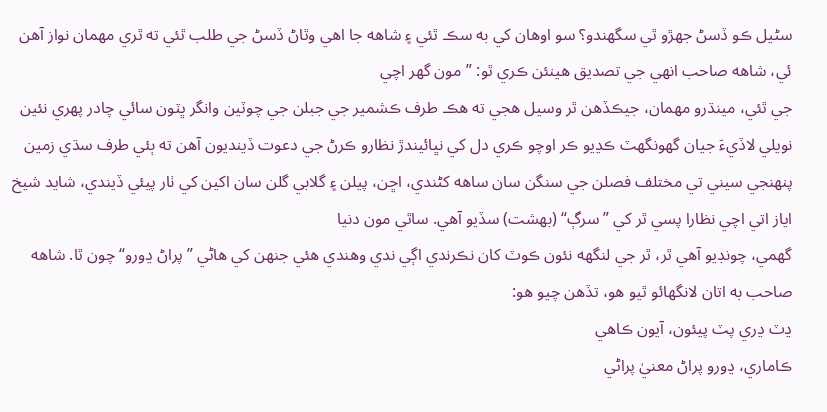سڻيل ڪو ڏسڻ جهڙو ٿي سگهندو؟ سو اوهان کي به سڪ ٿئي ۽ شاهه جا اهي وٿاڻ ڏسڻ جي طلب ٿئي ته ٿري مهمان نواز آهن ئي، شاهه صاحب انهي جي تصديق هينئن ڪري ٿو: ”مون گهر اچي
جي ٿئي، مينڌرو مهمان، جيڪڏهن ٿر وسيل هجي ته هڪ طرف ڪشمير جي جبلن جي چوٽين وانگر ڀٽون سائي چادر پهري نئين نويلي لاڏيءَ جيان گهونگهٽ ڪڍيو ڪر اوچو ڪري دل کي نڀائيندڙ نظارو ڪرڻ جي دعوت ڏينديون آهن ته ٻئي طرف سڌي زمين پنهنجي سيني تي مختلف فصلن جي سنگن سان ساهه کڻندي، اڇن، پيلن ۽ گلابي گلن سان اکين کي ٺار پيئي ڏيندي، شايد شيخ اياز اتي اچي نظارا پسي ٿر کي ”سرڳ“ (بهشت) سڏيو آهي. ساٿي مون دنيا
گهمي، چونڊيو آهي ٿر، ٿر جي لنگهه نئون ڪوٽ کان نڪرندي اڳي ندي وهندي هئي جنهن کي هاڻي ”پراڻ ڍورو“ چون ٿا. شاهه صاحب به اتان لانگهائو ٿيو هو، تڏهن چيو هو:
ڍٽ ڍري پٽ پيئون، آيون ڪاهي
ڪاماري، ڍورو پراڻ معنيٰ پراڻي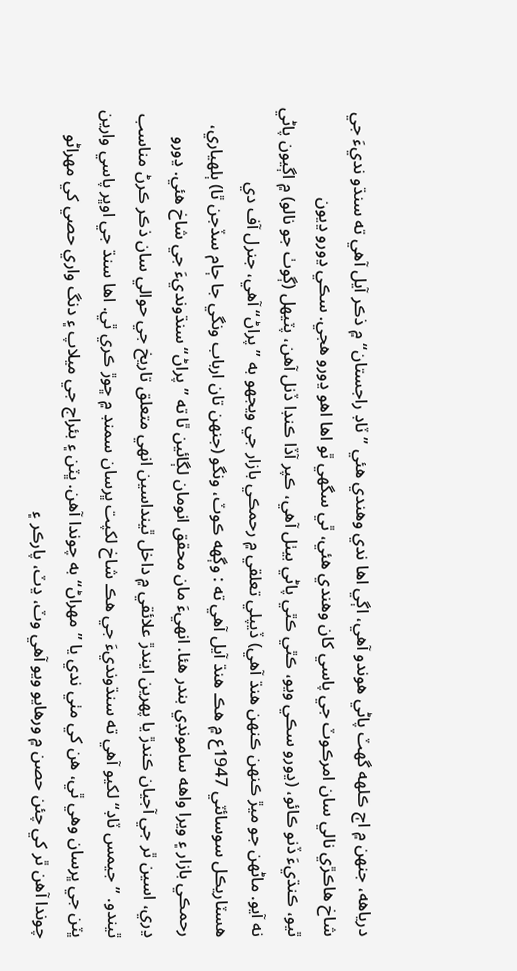درياهه، جنهن ۾ اڄ ڪلهه گهٽ پاڻي هوندو آهي، اڳي اها ندي وهندي هئي ”ٽاڊ راجستان“ ۾ ذڪر آيل آهي ته سنڌو نديءَ جي شاخ هاڪڙي نالي سان امرڪوٽ جي پاسي کان وهندي هئي، ٿي سگهي ٿو اها اهو ڍورو هجي. سڪي ڍورو ڍيون
ٿيو، ڪنڌيءَ ڏنو ڪائو، (ڍورو سڪي ويو، ڪٿي ڪٿي پاڻي بيٺل آهي، ڪپر آڏا ڪنڊا ڏنل آهن، پٽيهل (ڳوٺ جو نالو) ۾ اڳيون پاڻي نه آيو. ماڻهن جو ميڙ ڪنهن ڪنهن هنڌ آهي) ڏيپلي تعلقي ۾ رحمڪي بازار جي ويجهو به ”پراڻ“ آهي، جنرل آف دي هسٽاريڪل سوسائٽي 1947ع ۾ هڪ هنڌ آيل آهي ته : وڳهه ڪوٽ، ونگو (جنهن تان ارباب ونگي جا ڄام سڏجن ٿا) ٻلهياري، رحمڪي بازار ۽ ويرا واهه سامونڊي بندر هئا. انهيءَ مان محقق انومان لڳائين ٿا ته ”پراڻ“ سنڌونديءَ جي شاخ هئي. ڍورو ڍري، اسين ٿر جي آجيان ڪندڙ يا پهرين ايندڙ علائقي ۾ داخل ٿينداسين انهي متعلق تاريخ جي حوالي سان ذڪر ڪرڻ مناسب ٿيندو. ”جيمس ٽاڊ“ لکيو آهي ته سنڌونديءَ جي هڪ شاخ لکپت ڀرسان سمنڊ ۾ ڇوڙ ڪري ٿي. اها سنڌ جي اوڀر پاسي وارين ڀٽن جي ڀرسان وهي ٿي، هن کي مٺي ندي يا ”مهراڻ“ به چوندا آهن. ڀٽن ۽ بئراج جي ميلاپ ۽ دنگ واري حصي کي مهراڻو چوندا آهن ٿر کي چئن حصن ۾ ورهايو ويو آهي وٽ، ڍٽ، پارڪر ۽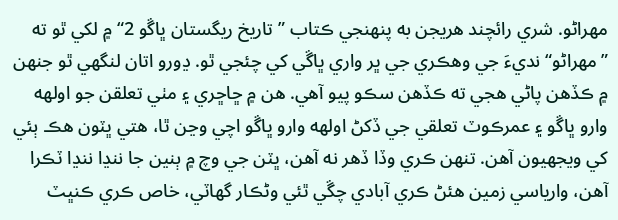مهراڻو. شري رائچند هريجن به پنهنجي ڪتاب ”تاريخ ريگستان ڀاڱو 2“ ۾ لکي ٿو ته ”مهراڻو“ نديءَ جي وهڪري جي ڀر واري ڀاڱي کي چئجي ٿو. ڍورو اتان لنگهي ٿو جنهن ۾ ڪڏهن پاڻي هجي ته ڪڏهن سڪو پيو آهي. هن ۾ ڇاڇري ۽ مٺي تعلقن جو اولهه وارو ڀاڱو ۽ عمرڪوٽ تعلقي جي ڏکڻ اولهه وارو ڀاڱو اچي وڃن ٿا، هتي ڀٽون هڪ ٻئي کي ويجهيون آهن. تنهن ڪري وڏا ڏهر نه آهن، ڀٽن جي وچ ۾ ٻنين جا ننڍا ننڍا ٽڪرا آهن، وارياسي زمين هئڻ ڪري آبادي چڱي ٿئي وڻڪار گهاٽي، خاص ڪري ڪنڀٽ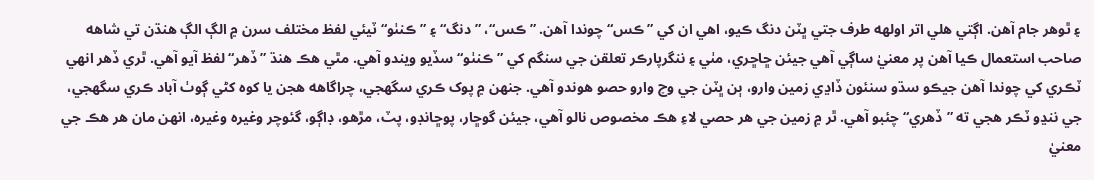۽ ٿوهر جام آهن. اڳتي هلي اتر اولهه طرف جتي ڀٽن دنگ ڪيو، اهي ان کي ”ڪس“ چوندا آهن. ”ڪس“، ”دنگ“ ۽ ”ڪنٺو“ ٽيئي لفظ مختلف سرن ۾ الڳ الڳ هنڌن تي شاهه صاحب استعمال ڪيا آهن پر معنيٰ ساڳي آهي جيئن ڇاڇري، مٺي ۽ ننگرپارڪر تعلقن جي سنگم کي ”ڪنٺو“ سڏيو ويندو آهي. مٿي هڪ هنڌ ”ڏهر“ لفظ آيو آهي. ٿري ڏهر انهي ٽڪري کي چوندا آهن جيڪو سڌو سنئون ڏاڍي زمين وارو، ٻن ڀٽن جي وچ وارو حصو هوندو آهي. جنهن ۾ پوک ڪري سگهجي، چراگاهه هجن يا کوه کڻي ڳوٺ آباد ڪري سگهجي، جي ننڍو ٽڪر هجي ته ”ڏهري“ چئبو آهي. ٿر ۾ زمين جي هر حصي لاءِ هڪ مخصوص نالو آهي، جيئن گوڇار، پوڇانڊو، پٽ، مڙهو، ڊاڳو، گئوچر وغيره وغيره، انهن مان هر هڪ جي معنيٰ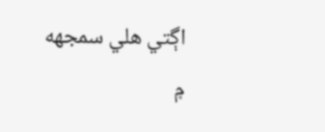اڳتي هلي سمجهه ۾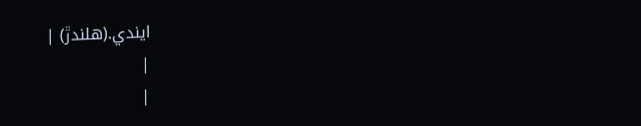ايندي.(هلندڙ) |
|
|